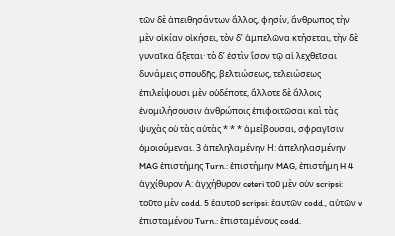τῶν δὲ ἀπειθησάντων ἄλλος, φησίν, ἄνθρωπος τὴν μὲν οἰκίαν οἰκήσει, τὸν δ’ ἀμπελῶνα κτήσεται, τὴν δὲ γυναῖκα ἄξεται· τὸ δ’ ἐστὶν ἴσον τῷ αἱ λεχθεῖσαι δυνάμεις σπουδῆς, βελτιώσεως, τελειώσεως ἐπιλείψουσι μὲν οὐδέποτε, ἄλλοτε δὲ ἄλλοις ἐνομιλήσουσιν ἀνθρώποις ἐπιφοιτῶσαι καὶ τὰς ψυχὰς οὐ τὰς αὐτὰς * * * ἀμείβουσαι, σφραγῖσιν ὁμοιούμεναι. 3 ἀπεληλαμένην Η: ἀπεληλασμένην MAG ἐπιστήμης Turn.: ἐπιστήμην MAG, ἐπιστήμη H 4 ἀγχίθυρον Α: ἀγχήθυρον ceteri τοῦ μὲν οὑν scripsi: τοῦτο μὲν codd. 5 ἑαυτοῦ scripsi: ἑαυτῶν codd., αὐτῶν v ἐπισταμένου Turn.: ἐπισταμένους codd.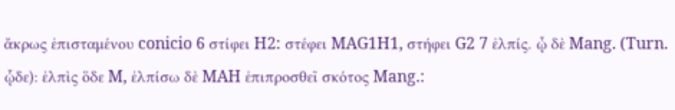ἄκρως ἐπισταμένου conicio 6 στίφει H2: στέφει MAG1H1, στήφει G2 7 ἐλπίς. ᾦ δὲ Mang. (Turn. ᾧδε): ἐλπὶς ὅδε M, ἐλπίσω δὲ MAH ἐπιπροσθεῖ σκότος Mang.: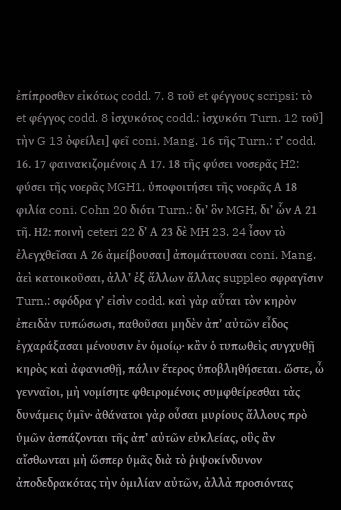ἐπίπροσθεν εἰκότως codd. 7. 8 τοῦ et φέγγους scripsi: τὸ et φέγγος codd. 8 ἰσχυκότος codd.: ἰσχυκότι Turn. 12 τοῦ] τὴν G 13 ὀφείλει] φεῖ coni. Mang. 16 τῆς Turn.: τ’ codd. 16. 17 φαινακιζομένοις Α 17. 18 τῆς φύσει νοσερᾶς H2: φύσει τῆς νοερᾶς MGH1, ὑποφοιτήσει τῆς νοερᾶς Α 18 φιλία coni. Cohn 20 διότι Turn.: δι’ ὃν MGH, δι’ ὧν Α 21 τῆ. Η2: ποινὴ ceteri 22 δ’ Α 23 δὲ MH 23. 24 ἶσον τὸ ἐλεγχθεῖσαι Α 26 ἀμείβουσαι] ἀπομάττουσαι coni. Mang. ἀεὶ κατοικοῦσαι, ἀλλ’ ἐξ ἄλλων ἄλλας suppleo σφραγῖσιν Turn.: σφόδρα γ’ εἰσὶν codd. καὶ γὰρ αὗται τὸν κηρὸν ἐπειδὰν τυπώσωσι, παθοῦσαι μηδὲν ἀπ’ αὐτῶν εἶδος ἐγχαράξασαι μένουσιν ἐν ὁμοίῳ· κἂν ὁ τυπωθεὶς συγχυθῇ κηρὸς καὶ ἀφανισθῇ, πάλιν ἕτερος ὑποβληθήσεται. ὥστε, ὦ γενναῖοι, μὴ νομίσητε φθειρομένοις συμφθείρεσθαι τὰς δυνάμεις ὑμῖν· ἀθάνατοι γὰρ οὖσαι μυρίους ἄλλους πρὸ ὑμῶν ἀσπάζονται τῆς ἀπ’ αὐτῶν εὐκλείας, οὓς ἂν αἴσθωνται μὴ ὥσπερ ὑμᾶς διὰ τὸ ῥιψοκίνδυνον ἀποδεδρακότας τὴν ὁμιλίαν αὐτῶν, ἀλλὰ προσιόντας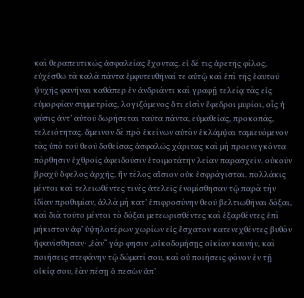καὶ θεραπευτικῶς ἀσφαλείας ἔχοντας. εἰ δέ τις ἀρετῆς φίλος, εὐχέσθω τὰ καλὰ πάντα ἐμφυτευθῆναί τε αὑτῷ καὶ ἐπὶ τῆς ἑαυτοῦ ψυχῆς φανῆναι καθάπερ ἐν ἀνδριάντι καὶ γραφῇ τελείᾳ τὰς εἰς εὐμορφίαν συμμετρίας, λογιζόμενος ὅτι εἰσὶν ἔφεδροι μυρίοι, οἷς ἡ φύσις ἀντ’ αὐτοῦ δωρήσεται ταῦτα πάντα, εὐμαθείας, προκοπάς, τελειότητας. ἄμεινον δὲ πρὸ ἐκείνων αὐτὸν ἐκλάμψαι ταμιευόμενον τὰς ὑπὸ τοῦ θεοῦ δοθείσας ἀσφαλῶς χάριτας καὶ μὴ προενεγκόντα πόρθησιν ἐχθροῖς ἀφειδοῦσιν ἑτοιμοτάτην λείαν παρασχεῖν. οὐκοῦν βραχὺ ὄφελος ἀρχῆς, ἣν τέλος αἴσιον οὐκ ἐσφράγισται. πολλάκις μέντοι καὶ τελειωθέντες τινὲς ἀτελεῖς ἐνομίσθησαν τῷ παρὰ τὴν ἰδίαν προθυμίαν, ἀλλὰ μὴ κατ’ ἐπιφροσύνην θεοῦ βελτιωθῆναι δόξαι, καὶ διὰ τοῦτο μέντοι τὸ δόξαι μετεωρισθέντες καὶ ἐξαρθέντες ἐπὶ μήκιστον ἀφ’ ὑψηλοτέρων χωρίων εἰς ἔσχατον κατενεχθέντες βυθὸν ἠφανίσθησαν· „ἐὰν“ γάρ φησιν „οἰκοδομήσῃς οἰκίαν καινήν, καὶ ποιήσεις στεφάνην τῷ δώματί σου, καὶ οὐ ποιήσεις φόνον ἐν τῇ οἰκίᾳ σου, ἐὰν πέσῃ ὁ πεσὼν ἀπ’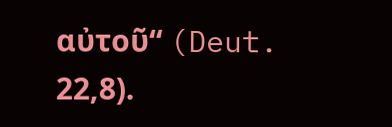αὐτοῦ“ (Deut. 22,8).